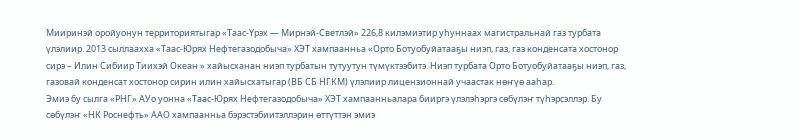Мииринэй оройуонун территориятыгар «Таас-Үрэх — Мирнэй-Светлэй» 226,8 килэмиэтир уһуннаах магистральнай газ турбата үлэлиир. 2013 сыллаахха «Таас-Юрях Нефтегазодобыча» ХЭТ хампаанньа «Орто Ботуобуйатааҕы ниэп, газ, газ конденсата хостонор сирэ – Илин Сибиир Тиихэй Океан » хайысханан ниэп турбатын тутуутун түмүктээбитэ. Ниэп турбата Орто Ботуобуйатааҕы ниэп, газ, газовай конденсат хостонор сирин илин хайысхатыгар (ВБ СБ НГКМ) үлэлиир лицензионнай учаастак нөҥүө ааһар.
Эмиэ бу сылга «РНГ» АУо уонна «Таас-Юрях Нефтегазодобыча» ХЭТ хампаанньалара бииргэ үлэлэһэргэ сөбүлэҥ түһэрсэллэр. Бу сөбүлэҥ «НК Роснефть» ААО хампаанньа бэрэстэбиитэллэрин өттүттэн эмиэ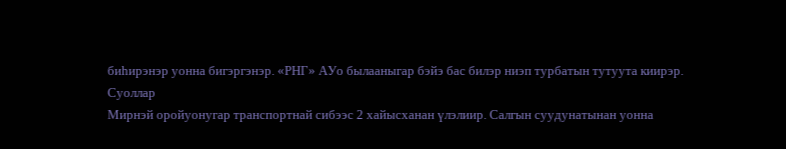биһирэнэр уонна бигэргэнэр. «РНГ» АУо былааныгар бэйэ бас билэр ниэп турбатын тутуута киирэр.
Суоллар
Мирнэй оройуонугар транспортнай сибээс 2 хайысханан үлэлиир. Салгын суудунатынан уонна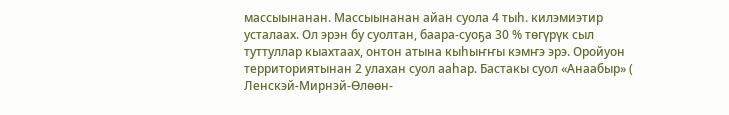массыынанан. Массыынанан айан суола 4 тыһ. килэмиэтир усталаах. Ол эрэн бу суолтан, баара-суоҕа 30 % төгүрүк сыл туттуллар кыахтаах, онтон атына кыһыҥҥы кэмҥэ эрэ. Оройуон территориятынан 2 улахан суол ааһар. Бастакы суол «Анаабыр» ( Ленскэй-Мирнэй-Өлөөн-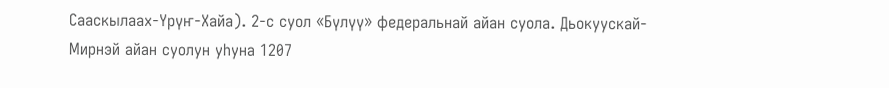Сааскылаах-Үрүҥ-Хайа). 2-с суол «Бүлүү» федеральнай айан суола. Дьокуускай-Мирнэй айан суолун уһуна 1207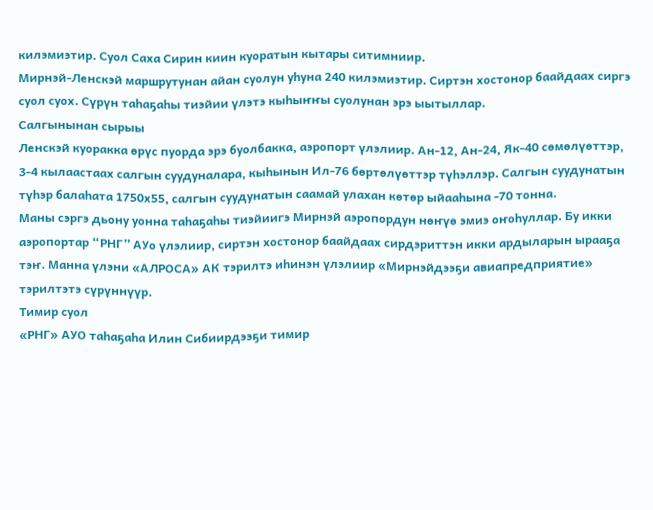килэмиэтир. Суол Саха Сирин киин куоратын кытары ситимниир.
Мирнэй-Ленскэй маршрутунан айан суолун уһуна 240 килэмиэтир. Сиртэн хостонор баайдаах сиргэ суол суох. Сүрүн таһаҕаһы тиэйии үлэтэ кыһыҥҥы суолунан эрэ ыытыллар.
Салгынынан сырыы
Ленскэй куоракка өрүс пуорда эрэ буолбакка, аэропорт үлэлиир. Ан-12, Ан-24, Як-40 сөмөлүөттэр, 3-4 кылаастаах салгын суудуналара, кыһынын Ил-76 бөртөлүөттэр түһэллэр. Салгын суудунатын түһэр балаһата 1750х55, салгын суудунатын саамай улахан көтөр ыйааһына -70 тонна.
Маны сэргэ дьону уонна таһаҕаһы тиэйиигэ Мирнэй аэропордун нөҥүө эмиэ оҥоһуллар. Бу икки аэропортар “РНГ” АУо үлэлиир, сиртэн хостонор баайдаах сирдэриттэн икки ардыларын ырааҕа тэҥ. Манна үлэни «АЛРОСА» АК тэрилтэ иһинэн үлэлиир «Мирнэйдээҕи авиапредприятие» тэрилтэтэ сүрүннүүр.
Тимир суол
«РНГ» АУО таһаҕаһа Илин Сибиирдээҕи тимир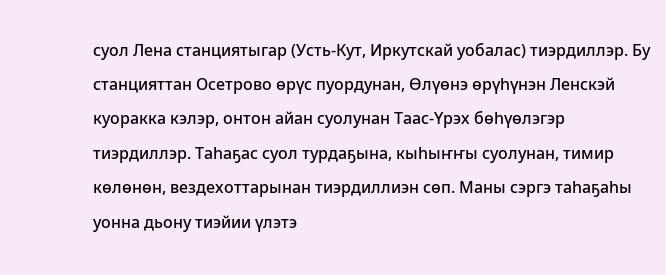суол Лена станциятыгар (Усть-Кут, Иркутскай уобалас) тиэрдиллэр. Бу станцияттан Осетрово өрүс пуордунан, Өлүөнэ өрүһүнэн Ленскэй куоракка кэлэр, онтон айан суолунан Таас-Үрэх бөһүөлэгэр тиэрдиллэр. Таһаҕас суол турдаҕына, кыһыҥҥы суолунан, тимир көлөнөн, вездехоттарынан тиэрдиллиэн сөп. Маны сэргэ таһаҕаһы уонна дьону тиэйии үлэтэ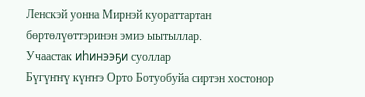Ленскэй уонна Мирнэй куораттартан бөртөлүөттэринэн эмиэ ыытыллар.
Учаастак иһинээҕи суоллар
Бүгүҥҥү күҥҥэ Орто Ботуобуйа сиртэн хостонор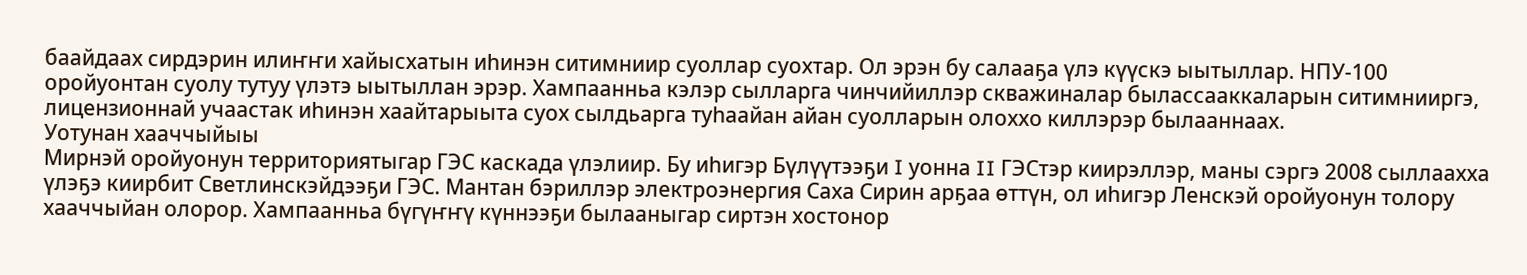баайдаах сирдэрин илиҥҥи хайысхатын иһинэн ситимниир суоллар суохтар. Ол эрэн бу салааҕа үлэ күүскэ ыытыллар. НПУ-100 оройуонтан суолу тутуу үлэтэ ыытыллан эрэр. Хампаанньа кэлэр сылларга чинчийиллэр скважиналар былассааккаларын ситимнииргэ, лицензионнай учаастак иһинэн хаайтарыыта суох сылдьарга туһаайан айан суолларын олоххо киллэрэр былааннаах.
Уотунан хааччыйыы
Мирнэй оройуонун территориятыгар ГЭС каскада үлэлиир. Бу иһигэр Бүлүүтээҕи I уонна II ГЭСтэр киирэллэр, маны сэргэ 2008 сыллаахха үлэҕэ киирбит Светлинскэйдээҕи ГЭС. Мантан бэриллэр электроэнергия Саха Сирин арҕаа өттүн, ол иһигэр Ленскэй оройуонун толору хааччыйан олорор. Хампаанньа бүгүҥҥү күннээҕи былааныгар сиртэн хостонор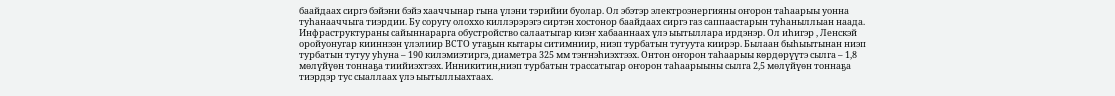баайдаах сиргэ бэйэни бэйэ хааччынар гына үлэни тэрийии буолар. Ол эбэтэр электроэнергияны оҥорон таһаарыы уонна туһанааччыга тиэрдии. Бу соругу олоххо киллэрэрэгэ сиртэн хостонор баайдаах сиргэ газ саппаастарын туһаныллыан наада.
Инфраструктураны сайыннарарга обустройство салаатыгар киэҥ хабааннаах үлэ ыытыллара ирдэнэр. Ол иһигэр , Ленскэй оройуонугар кииннээн үлэлиир ВСТО утаҕын кытары ситимниир, ниэп турбатын тутуута киирэр. Былаан быһыытынан ниэп турбатын тутуу уһуна – 190 килэмиэтиргэ, диаметра 325 мм тэҥнэһиэхтээх. Онтон оҥорон таһаарыы көрдөрүүтэ сылга – 1,8 мөлүйүөн тоннаҕа тиийиэхтээх. Инникитин,ниэп турбатын трассатыгар оҥорон таһаарыыны сылга 2,5 мөлүйүөн тоннаҕа тиэрдэр тус сыаллаах үлэ ыытыллыахтаах.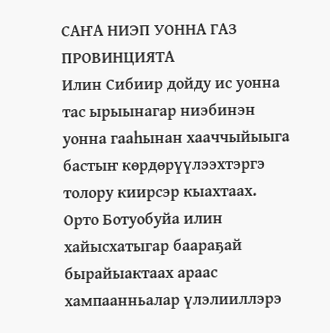САҤА НИЭП УОННА ГАЗ ПРОВИНЦИЯТА
Илин Сибиир дойду ис уонна тас ырыынагар ниэбинэн уонна гааһынан хааччыйыыга бастыҥ көрдөрүүлээхтэргэ толору киирсэр кыахтаах. Орто Ботуобуйа илин хайысхатыгар баараҕай бырайыактаах араас хампаанньалар үлэлииллэрэ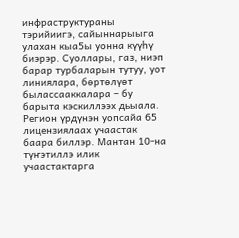инфраструктураны тэрийиигэ, сайыннарыыга улахан кыа5ы уонна күүһү биэрэр. Суоллары, газ, ниэп барар турбаларын тутуу, уот линиялара, бөртөлүөт былассааккалара – бу барыта кэскиллээх дьыала. Регион үрдүнэн уопсайа 65 лицензиялаах учаастак баара биллэр. Мантан 10-на түҥэтиллэ илик учаастактарга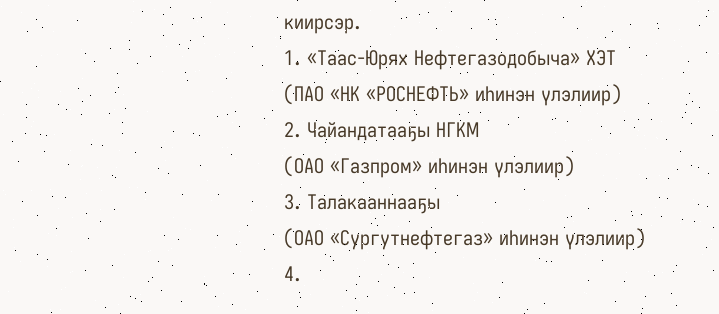киирсэр.
1. «Таас-Юрях Нефтегазодобыча» ХЭТ
(ПАО «НК «РОСНЕФТЬ» иһинэн үлэлиир)
2. Чайандатааҕы НГКМ
(ОАО «Газпром» иһинэн үлэлиир)
3. Талакааннааҕы
(ОАО «Сургутнефтегаз» иһинэн үлэлиир)
4.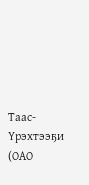Таас-Үрэхтээҕи
(ОАО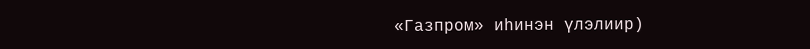«Газпром» иһинэн үлэлиир)